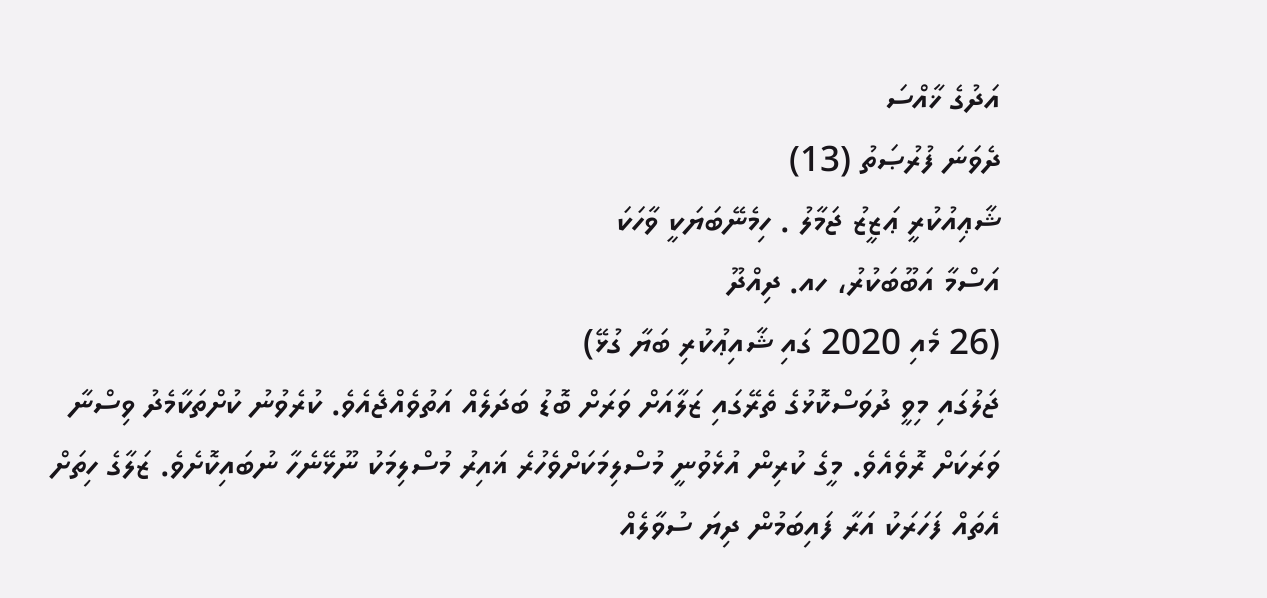އަދުގެ ޚާއްސަ
ދެވަނަ ފުރުޞަތު (13)
ޝާޢިއުކުރީ ޢަޒީޒު ޖަމާލު . ހިމެނޭބަޔަކީ ވާހަކަ
އަސްމާ އަބޫބަކުރު، ހއ. ދިއްދޫ
(26 މެއި 2020 ގައި ޝާއިޢުކުރި ބަޔާ ގުޅޭ)
ޖަލުގައި މިވީ ދުވަސްކޮޅުގެ ތެރޭގައި ޒަލާއަށް ވަރަށް ބޮޑު ބަދަލެއް އަތުވެއްޖެއެވެ. ކުރެވުނު ކުށްތަކާމެދު ވިސްނާ ވަރަކަށް ރޮވެއެވެ. މީގެ ކުރިން އުޅެވުނީ މުސްލިމަކަށްވެހުރެ ޣައިރު މުސްލިމަކު ނޫޅޭނެހާ ނުބައިކޮށެވެ. ޒަލާގެ ހިތަށް އެތައް ފަހަރަކު އަރާ ފައިބަމުން ދިޔަ ސުވާލެއް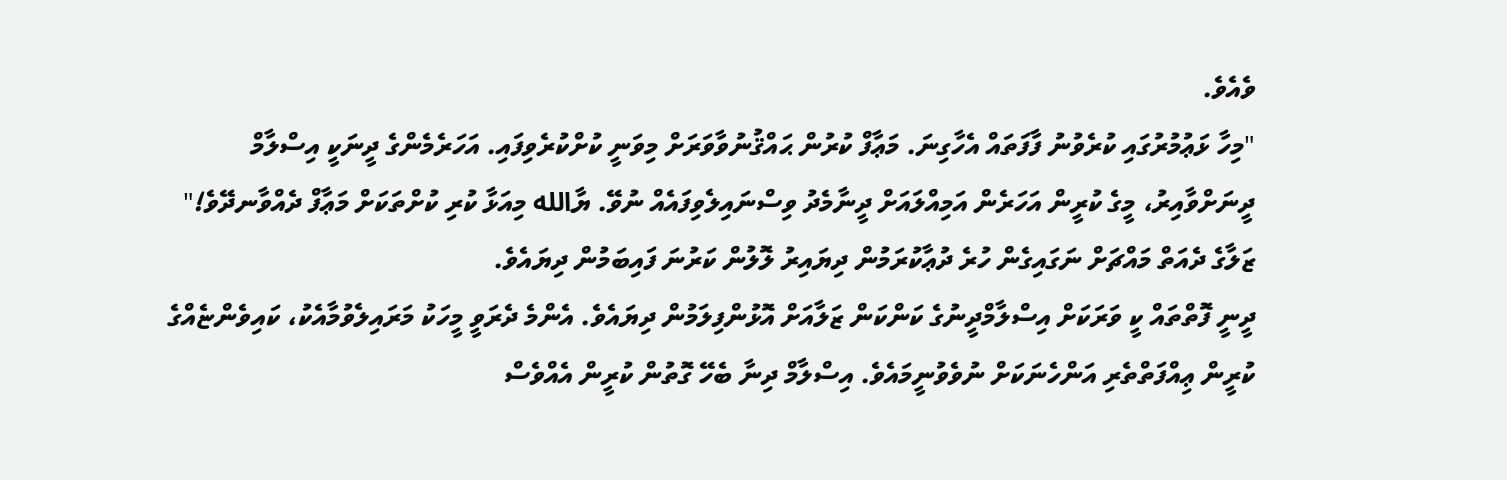ވެއެވެ.
"މިހާ ޅަޢުމުރުގައި ކުރެވުނު ފާފަތައް އެހާގިނަ. މަޢާފް ކުރުން ޙައްޤުނުވާވަރަށް މިވަނީ ކުށްކުރެވިފައި. އަހަރެމެންގެ ދީނަކީ އިސްލާމް ދީނަށްވާއިރު، މީގެ ކުރީން އަހަރެން އަމިއްލައަށް ދީނާމެދު ވިސްނައިލެވިފައެއް ނުވޭ. ޔާالله މިއަޅާ ކުރި ކުށްތަކަށް މަޢާފް ދެއްވާނދޭވެ!" ޒަލާގެ ދެއަތް މައްޗަށް ނަގައިގެން ހުރެ ދުޢާކުރަމުން ދިޔައިރު ލޮލުން ކަރުނަ ފައިބަމުން ދިޔައެވެ.
ދީނީ ފޮތްތައް ކީ ވަރަކަށް އިސްލާމްދީނުގެ ކަންކަން ޒަލާއަށް އޮޅުންފިލަމުން ދިޔައެވެ. އެންމެ ދެރަވީ މީހަކު މަރައިލެވުމާއެކު، ކައިވެންޏެއްގެ ކުރީން ޢިއްފަތްތެރި އަންހެނަކަށް ނުވެވުނީމައެވެ. އިސްލާމް ދިނާ ބެހޭ ގޮތުން ކުރީން އެއްވެސް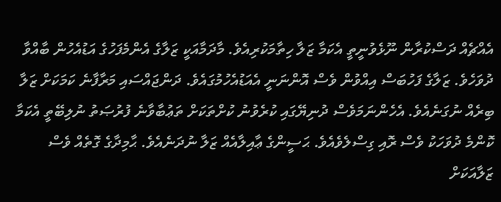އެއްޗެއް ދަސްކުރާން ނޫޅެވުނީތީ އެކަމާ ޒަލާ ހިތާމަކުރިއެވެ. މާދަމާއަކީ ޒަލާގެ އެންމެފަހުގެ އަޑުއެހުން ބާއްވާ ދުވަހެވެ. ޒަލާގެ ފަހުބަސް އިއްވުން ވެސް އޮންނަނީ އެއަޑުއެހުމުގައެވެ. ދަންޖައްސައި މަރާފާނެ ކަމަކަށް ޒަލާ ބިރެއް ނުގަނެއެވެ. އެހެންނަމަވެސް ދުނިޔޭގައި ކުރެވުނު ކުށްތަކަށް ތަޢުބާވާނެ ފުރުޞަތު ނުލިބޭތީ އެކަމާ ކޮންމެ ދުވަހަކު ވެސް ރޮއި ގިސްލެވެއެވެ. ޙަސީންގެ ޢާއިލާއެއް ޒަލާ ނުދަނެއެވެ. ޙާމިދާގެ ގޮތެއް ވެސް ޒަލާއަކަށް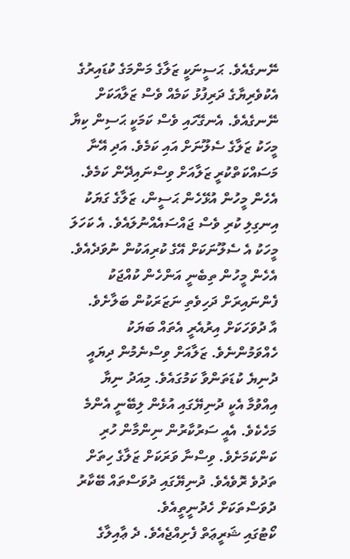ނޭނގެއެވެ. ޙަސީނަކީ ޒަލާގެ މަންމަގެ ކުޑައިރުގެ އެކުވެރިޔާގެ ދަރިފުޅު ކަމެއް ވެސް ޒަލާއަކަށް ނޭނގެއެވެ. އެނގޭހައި ވެސް ކަމަކީ ޙަސިން ކިޔާ މީހަކު ޒަލާގެ ސެލޫނަށް އައި ކަމެވެ. އަދި އޭނާ މަސައްކަތްކުރީ ޒަލާއަށް ވިސްނައިދޭން ކަމެވެ. އެހެން މީހުން އުޅޭހެން ޙަސީން، ޒަލާގެ ގަޔަކު އިނގިލި ކުރި ވެސް ޖައްސައެއްނުލައެވެ. އެ ކަހަލަ މީހަކު އެ ސެލޫނަކަށް އޭގެ ކުރިއަކުން ނުވަދެއެވެ. އެހެން މީހުން ތިބެނީ އަންހެން ކުއްޖަކު ފެންނައިރަށް ދަހިވެތި ނަޒަރަކުން ބަލާށެވެ.
އާ ދުވަހަކަށް އިރުއެރީ އެތައް ބަޔަކު ހެއްވަމުންނެވެ. ޒަލާއަށް ވިސްނެމުން ދިޔައީ ދުނިޔެ ކުޑަތަންވާ ކަމުގައެވެ. މިއަދު ނިޔާ އިއްވުމާ އެކީ ދުނިޔޭގައި އުޅެން ލިބޭނީ އެންމެ މަހެކެވެ. އެއީ ސަރުކާރުން ނިންމާން ހުރި ކަންކަމަށެވެ. ވިސްނާ ވަރަކަށް ޒަލާގެ ހިތަށް ތަދުވެ ރޮވެއެވެ. ދުނިޔޭގައި ދުވަސްތައް ބޭކާރު ދުވަސްތަކަށް ހެދުނީތީއެވެ.
ކޯޓުގައި ޝަރީޢަތް ފެށިއްޖެއެވެ. ދެ ޢާއިލާގެ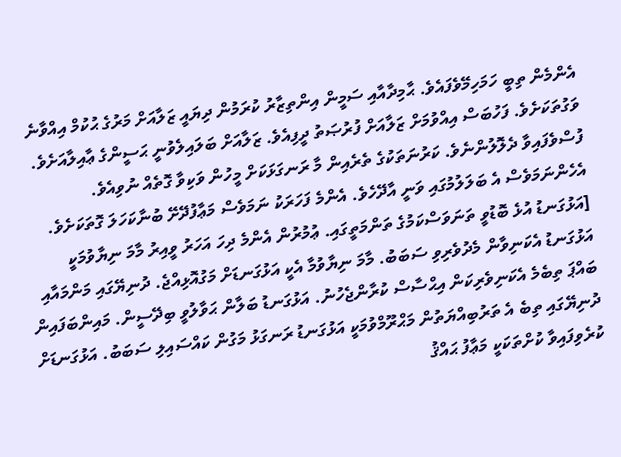އެންމެން ތިބީ ހަމަހިމޭވެފައެވެ. ޙާމިދާއާއި ސަމީން އިންތިޒާރު ކުރަމުން ދިޔައީ ޒަލާއަށް މަރުގެ ޙުކުމް އިއްވާނެ ވަގުތަކަށެވެ. ފަހުބަސް އިއްވުމަށް ޒަލާއަށް ފުރުޞަތު ދީފިއެވެ. ޒަލާއަށް ބަލައިލެވުނީ ޙަސީންގެ ޢާއިލާއަށެވެ. ފުސްވެފައިވާ ދެލޮލުންނެވެ. ކަރުނަތަކުގެ ތެރެއިން މާ ރަނގަޅަކަށް މީހުން ވަކިވާ ގޮތެއް ނުވިއެވެ. އެހެންނަމަވެސް އެ ބަލަލުމުގައި ވަނީ އާދޭހެވެ. އެންމެ ފަހަރަކު ނަމަވެސް މަޢާފުދޭށޭ ބުނާކަހަލަ ގޮތަކަށެވެ.
[އަޅުގަނޑު އުޅެ ބޮޑުވީ ތަނަވަސްކަމުގެ ތަންމަތީގައި. ޢުމުރުން އެންމެ ދިހަ އަހަރު ވީއިރު މާމަ ނިޔާވުމަކީ އަޅުގަނޑު އެކަނިވާން މެދުވެރިވި ސަބަބު. މާމަ ނިޔާވުމާ އެކީ އަޅުގަނޑަށް މަގުއޮޅިއްޖެ. ދުނިޔޭގައި މަންމައާއި ބައްޕަ ތިބެމެ އެކަނިވެރިކަން އިޙްސާސް ކުރާންޖެހުނު. އަޅުގަނޑު ބަލާން ޙަވާލުވީ ބިދޭސީން. މައިންބަފައިން ދުނިޔޭގައި ތިބެ އެ ތަރުބިއްޔަތުން މަޙްރޫމްވުމަކީ އަޅުގަނޑު ރަނގަޅު މަގުން ކައްސައިލި ސަބަބު. އަޅުގަނޑަށް ކުރެވިފައިވާ ކުށްތަކަކީ މަޢާފު ޙައްޤު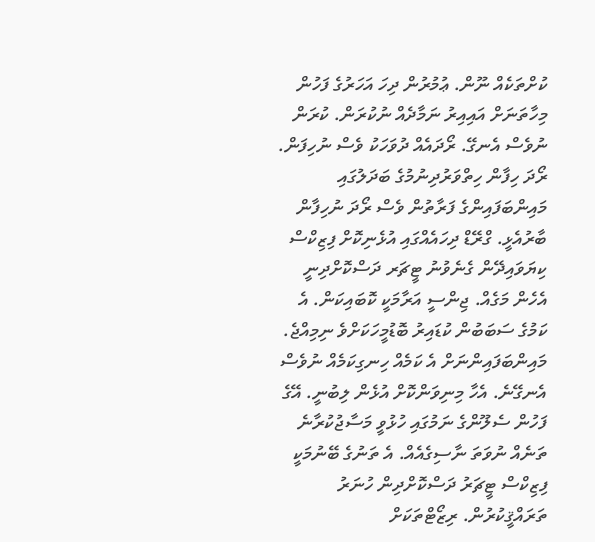ކުށްތަކެއް ނޫން. ޢުމުރުން ދިހަ އަހަރުގެ ފަހުން މިހާތަނަށް އައިއިރު ނަމާދެއް ނުކުރަން. ކުރަން ނުވެސް އެނގޭ. ރޯދައެއް ދުވަހަކު ވެސް ނުހިފަން. ރޯދަ ހިފާން ހިތްވަރުދިނުމުގެ ބަދަލުގައި މައިންބަފައިންގެ ފަރާތުން ވެސް ރޯދަ ނުހިފާން ބާރުއެޅީ. ގްރޭޑް ދިހައެއްގައި އުޅެނިކޮށް ފިޒިކްސް ކިޔަވައިދޭން ގެނެވުނު ޓީޗަރ ދަސްކޮށްދިނީ އެހެން މަގެއް. ޖިންސީ އަރާމަކީ ކޮބައިކަން. އެ ކަމުގެ ސަބަބުން ކުޑައިރު ބޮޑުމީހަކަށްވެ ނިމިއްޖެ. މައިންބަފައިންނަށް އެ ކަމެއް ހިނގިކަމެއް ނުވެސް އެނގޭނެ. އެހާ މިނިވަންކޮށް އުޅެން ލިބުނީ. އޭގެ ފަހުން ސެލޫންގެ ނަމުގައި ހުޅުވީ މަސާޖުކުރާނެ ތަނެއް ނުވަތަ ނާސިގެއެއް. އެ ތަނުގެ ބޭނުމަކީ ފިޒިކްސް ޓީޗަރު ދަސްކޮށްދިން ހުނަރު ތަރައްޤީކުރުން. ރިޒޯޓްތަކަށް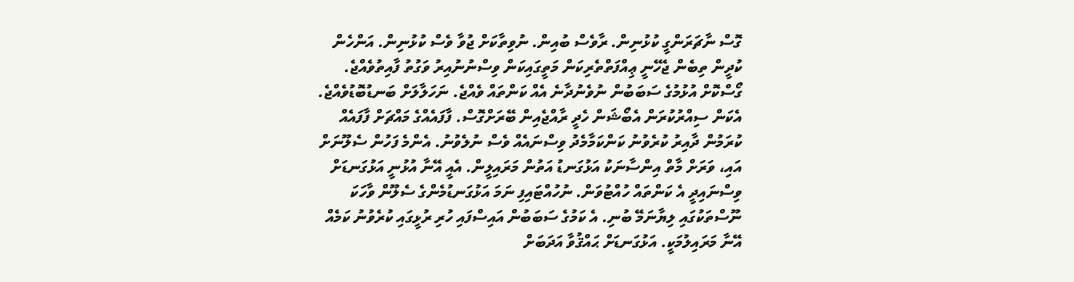ގޮސް ނާޗަރަންގީ ކުޅުނިން. ރާވެސް ބުއިން. ނުވިތާކަށް ޖުވާ ވެސް ކުޅުނިން. އަންހެން ކުދީން ތިބެން ޖެހޭނީ ޢިއްފަތްތެރިކަން މަތީގައިކަން ވިސްނުނުއިރު ވަގުތު ފާއިތުވެއްޖެ. ގޯސްކޮށް އުޅުމުގެ ސަބަބުން ނުވެނުދާނެ އެއް ކަންތައް ވެއްޖެ. ނަހަލާލަށް ބަނޑުބޮޑުވެއްޖެ. އެކަން ސިއްރުކުރަން އެބޯޝަން ހެދީ ރާއްޖެއިން ބޭރަށްގޮސް. ފާފައެއްގެ މައްޗަށް ފާފައެއް ކުރަމުން ދާއިރު ކުރެވުނު ކަންކަމާމެދު ވިސްނައެއް ވެސް ނުލެވުނު. އެންމެ ފަހުން ސެލޫނަށް އައި، ވަރަށް މާތް އިންސާނަކު އަޅުގަނޑު އަތުން މަރައިލީން. އެއީ އޭނާ އުޅުނީ އަޅުގަނޑަށް ވިސްނައިދީ އެ ކަންތައް ހުއްޓުވަން. ނުހުއްޓައިފި ނަމަ އަޅުގަނޑުމެންގެ ސެލޫން ވާހަކަ ނޫސްތަކުގައި ލިޔާނަމޭ ބުނި. އެ ކަމުގެ ސަބަބުން އައިސްފައި ހުރި ރުޅީގައި ކުރެވުނު ކަމެއް އޭނާ މަރައިލުމަކީ. އަޅުގަނޑަށް ޙައްޤުވާ އަދަބަށް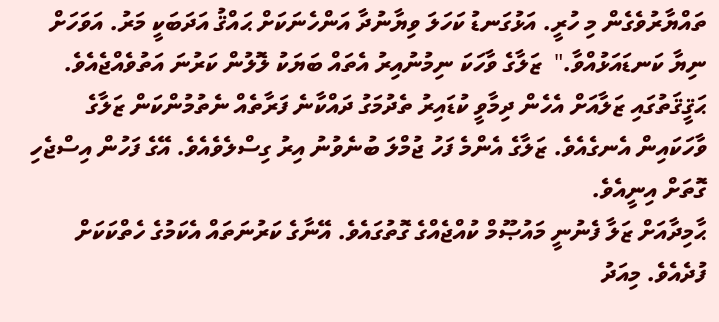ތައްޔާރުވެގެން މި ހުރީ. އަޅުގަނޑު ކަހަލަ ވިޔާނުދާ އަންހެނަކަށް ޙައްޤު އަދަބަކީ މަރު. އަވަހަށް ނިޔާ ކަނޑައަޅުއްވާ."  ޒަލާގެ ވާހަކަ ނިމުނުއިރު އެތައް ބަޔަކު ލޮލުން ކަރުނަ އަތުވެއްޖެއެވެ. ޙަޤީޤަތުގައި ޒަލާއަށް އެހެން ދިމާވީ ކުޑައިރު ތެދުމަގު ދައްކާނެ ފަރާތެއް ނެތުމުންކަން ޒަލާގެ ވާހަކައިން އެނގެއެވެ. ޒަލާގެ އެންމެ ފަހު ޖުމްލަ ބުނެވުނު އިރު ގިސްލެވެއެވެ. އޭގެ ފަހުން އިސްޖެހި ގޮތަށް އިނީއެވެ.
ޙާމިދާއަށް ޒަލާ ފެނުނީ މައުޞޫމް ކުއްޖެއްގެ ގޮތުގައެވެ. އޭނާގެ ކަރުނަތައް އެކަމުގެ ހެތްކަކަށް ފުދެއެވެ. މިއަދު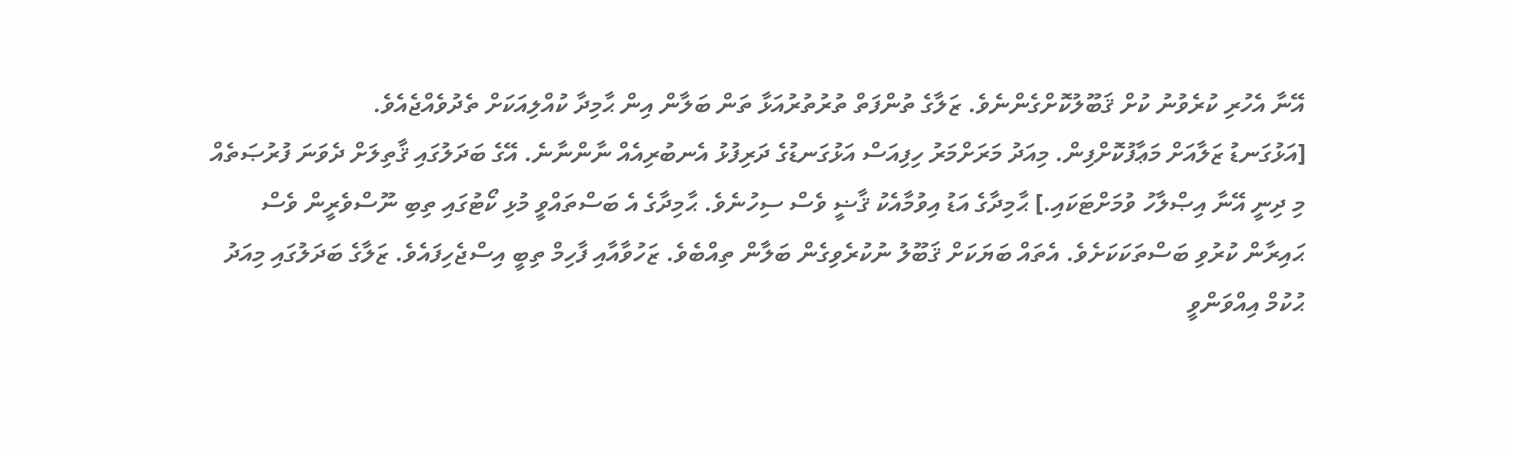އޭނާ އެހުރި ކުރެވުނު ކުށް ޤަބޫލުކޮށްގެންނެވެ. ޒަލާގެ ތުންފަތް ތުރުތުރުއަޅާ ތަން ބަލާން އިން ޙާމިދާ ކުއްލިއަކަށް ތެދުވެއްޖެއެވެ.
[އަޅުގަނޑު ޒަލާއަށް މަޢާފުކޮށްފިން. މިއަދު މަރަށްމަރު ހިފިއަސް އަޅުގަނޑުގެ ދަރިފުޅު އެނބުރިއެއް ނާންނާނެ. އޭގެ ބަދަލުގައި ޤާތިލަށް ދެވަނަ ފުރުޞަތެއް މި ދިނީ އޭނާ އިޞްލާހު ވުމަށްޓަކައި.] ޙާމިދާގެ އަޑު އިވުމާއެކު ޤާޟީ ވެސް ސިހުނެވެ. ޙާމިދާގެ އެ ބަސްތައްވީ މުޅި ކޯޓުގައި ތިބި ނޫސްވެރީން ވެސް ޙައިރާން ކުރުވި ބަސްތަކަކަށެވެ. އެތައް ބަޔަކަށް ޤަބޫލު ނުކުރެވިގެން ބަލާން ތިއްބެވެ. ޒަހުވާއާއި ފާހިމް ތިބީ އިސްޖެހިފައެވެ. ޒަލާގެ ބަދަލުގައި މިއަދު ޙުކުމް އިއްވަންވީ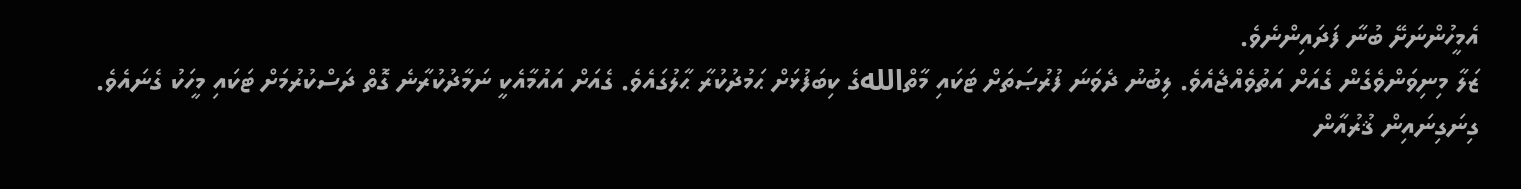އެމީހުންނަށޭ ބުނާ ފަދައިންނެވެ.
ޒަލާ މިނިވަންވެގެން ގެއަށް އަތުވެއްޖެއެވެ. ލިބުނު ދެވަނަ ފުރުޞަތަށް ޓަކައި މާތްاللهގެ ކިބަފުޅަށް ޙަމުދުކުރާ ޙާލުގައެވެ. ގެއަށް އައުމާއެކީ ނަމާދުކުރާނެ ގޮތް ދަސްކުރުމަށް ޓަކައި މީހަކު ގެނައެވެ. ގިނަގިނައިން ޤުރުއާން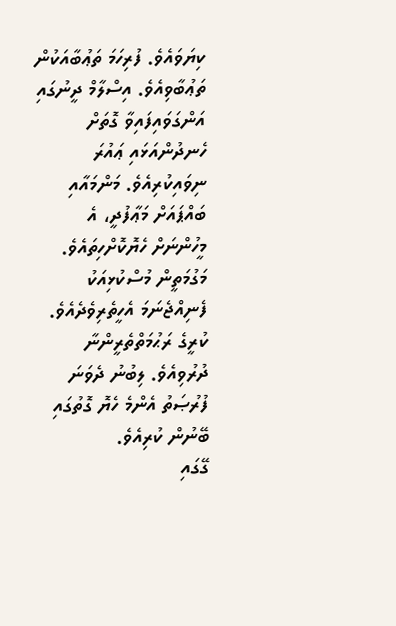ކިޔަވައެވެ. ފުރިހަމަ ތަޢުބާއަކުން ތަޢުބާވިއެވެ. އިސްލާމް ދީނުގައި އަންގަވައިފައިވާ ގޮތަށް ހެނދުންއަޅައި ޢައުރަ ނިވައިކުރިއެވެ. މަންމައާއި ބައްޕައަށް މަޢާފުދީ، އެ މީހުންނަށް ހެޔޮކޮށްހިތައެވެ. މަގުމަތީން މުސްކުޅިއަކު ފެނިއްޖެނަމަ އެހީތެރިވެދެއެވެ. ކުރީގެ ރަޙުމަތްތެރީންނާ ދުރުވިއެވެ. ލިބުނު ދެވަނަ ފުރުޞަތު އެންމެ ހެޔޮ ގޮތުގައި ބޭނުން ކުރިއެވެ.
ގޭގައި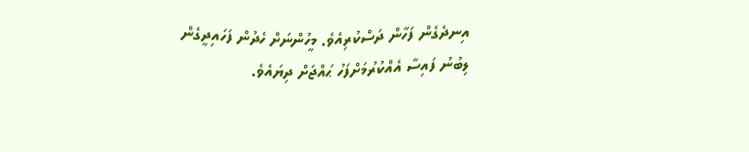އިނދެގެން ފަހާން ދަސްކުރިއެވެ. މީހުންނަށް ހެދުން ފަހައިދީގެން ލިބުނު ފައިސާ އެއްކުރުމަށްފަހު ޙައްޖަށް ދިޔައެވެ.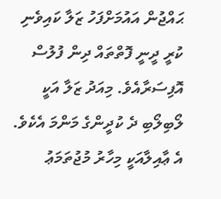ޙައްޖުން އައުމަށްފަހު ޒަލާ ކައިވެނި ކުރީ ދީނީ ފޮތްތައް ދިން ފުލުސް އޮފިސަރާއެވެ. މިއަދު ޒަލާ އަކީ ލޯބިލޯބި ދެ ކުދީންގެ މަންމަ އެކެވެ. އެ ޢާއިލާއަކީ މިހާރު މުޖުތަމަޢު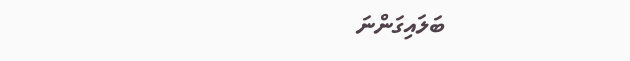ބަލައިގަންނަ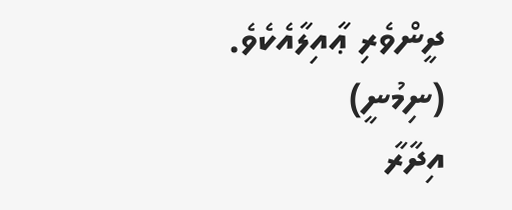ދީންވެރި ޢާއިލާއެކެވެ.
(ނިމުނީ)
އިދާރާ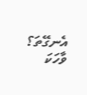އެނގޭތަ؟
ވާހަކަ